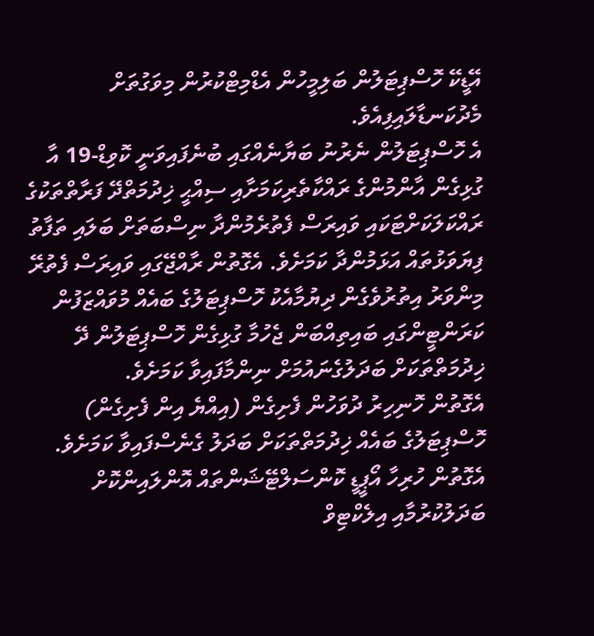އޭޑީކޭ ހޮސްޕިޓަލުން ބަލިމީހުން އެޑްމިޓްކުރުން މިވަގުތަށް މެދުކަނޑާލައިފިއެވެ.
އެ ހޮސްޕިޓަލުން ނެރުނު ބަޔާނެއްގައި ބުނެފައިވަނީ ކޮވިޑް-19 އާ ގުޅިގެން އާންމުންގެ ރައްކާތެރިކަމަށާއި ސިއްޙީ ޚިދުމަތްދޭ ފަރާތްތަކުގެ ރައްކަލަކަށްޓަކައި ވައިރަސް ފެތުރެމުންދާ ނިސްބަތަށް ބަލައި ތަފާތު ފިޔަވަޅުތައް އަޅަމުންދާ ކަމަށެވެ. އެގޮތުން ރާއްޖޭގައި ވައިރަސް ފެތުރޭ މިންވަރު އިތުރުވެގެން ދިޔުމާއެކު ހޮސްޕިޓަލުގެ ބައެއް މުވައްޒަފުން ކަރަންޓީންގައި ބައިތިއްބަން ޖެހުމާ ގުޅިގެން ހޮސްޕިޓަލުން ދޭ ޚިދުމަތްތަކަށް ބަދަލުގެނައުމަށް ނިންމާފައިވާ ކަމަށެވެ.
އެގޮތުން ހޮނިހިރު ދުވަހުން ފެށިގެން (އިއްޔެ އިން ފެށިގެން) ހޮސްޕިޓަލުގެ ބައެއް ޚިދުމަތްތަކަށް ބަދަލު ގެނެސްފައިވާ ކަމަށެވެ. އެގޮތުން ހުރިހާ އޯޕީޑީ ކޮންސަލްޓޭޝަންތައް އޮންލައިންކޮށް ބަދަލުކުރުމާއި އިލެކްޓިވް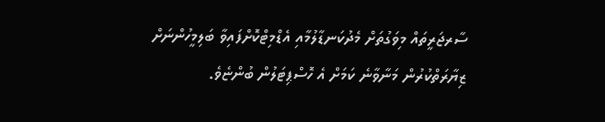ސާރޖަރީތައް މިވަގުތަށް މެދުކަނޑާލުމާއި އެޑްމިޓްކޮށްފައިވާ ބަލިމީހުންނަށް ޒިޔާރަތްކުރުން މަނާވާނެ ކަމަށް އެ ހޮސްޕިޓަލުން ބުންޏެވެ.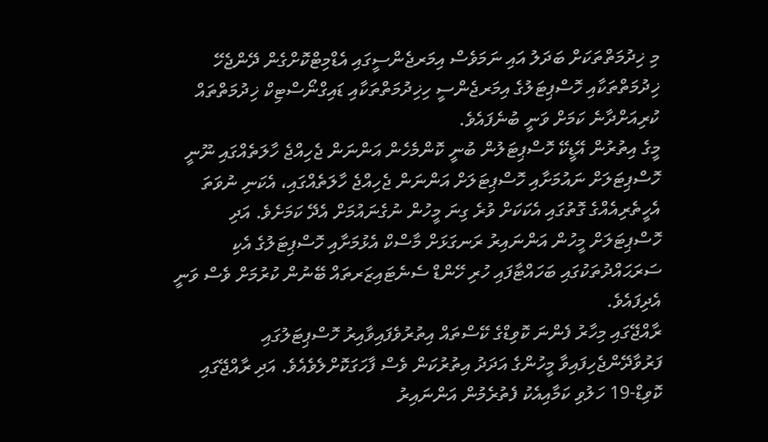މި ޚިދުމަތްތަކަށް ބަދަލު އައި ނަމަވެސް އިމަރޖެންސީގައި އެޑްމިޓްކޮށްގެން ދޭންޖެހޭ ޚިދުމަތްތަކާއި ހޮސްޕިޓަލުގެ އިމަރޖެންސީ ހިޚިދުމަތްތަކާއި ޑައިގްނޯސްޓިކް ޚިދުމަތްތައް ކުރިއަށްދާނެ ކަމަށް ވަނީ ބުނެފައެވެ.
މީގެ އިތުރުން އޭޑީކޭ ހޮސްޕިޓަލުން ބުނީ ކޮންމެހެން އަންނަން ޖެހިއްޖެ ހާލަތެއްގައި ނޫނީ ހޮސްޕިޓަލަށް ނައުމަށާއި ހޮސްޕިޓަލަށް އަންނަން ޖެހިއްޖެ ހާލަތެއްގައި، އެކަނި ނުވަތަ އެހީތެރިއެއްގެ ގޮތުގައި އެކަކަށް ވުރެ ގިނަ މީހުން ނުގެނައުމަށް އެދޭ ކަމަށެވެ. އަދި ހޮސްޕިޓަލަށް މީހުން އަންނައިރު ރަނގަޅަށް މާސްކް އެޅުމަށާއި ހޮސްޕިޓަލުގެ އެކި ސަރަޙައްދުތަކުގައި ބަހައްޓާފައި ހުރި ހޭންޑް ސެނެޓައިޒަރތައް ބޭނުން ކުރުމަށް ވެސް ވަނީ އެދިފައެވެ.
ރާއްޖޭގައި މިހާރު ފެންނަ ކޮވިޑްގެ ކޭސްތައް އިތުރުވެފައިވާއިރު ހޮސްޕިޓަލުގައި ފަރުވާދޭންޖެހިފައިވާ މީހުންގެ އަދަދު އިތުރުކަން ވެސް ފާހަގަކޮށްލެވެއެވެ. އަދި ރާއްޖޭގައި ކޮވިޑް-19 ހަލުވި ކަމާއިއެކު ފެތުރެމުން އަންނައިރު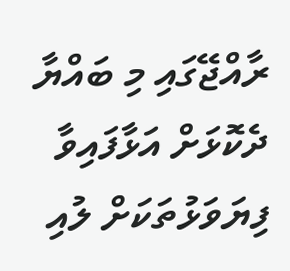ރާއްޖޭގައި މި ބައްޔާ ދެކޮޅަށް އަޅާފައިވާ ފިޔަވަޅުތަކަށް ލުއި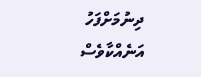ދިނުމަށްފަހު އަނެއްކާވެސް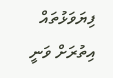ފިޔަވަޅުތައް އިތުރަށް ވަނީ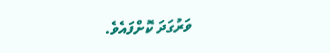ވަރުގަދަ ކޮށްފައެވެ.